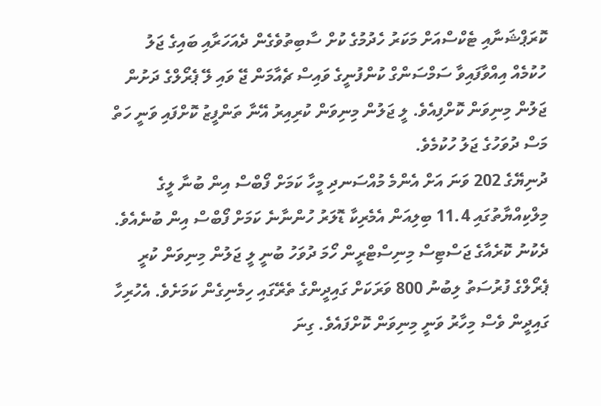ކޮރަޕްޝަނާއި ޓެކްސްއަށް މަކަރު ހެދުމުގެ ކުށް ސާބިތުވެގެން ދެއަހަރާއި ބައިގެ ޖަލު ހުކުމެއް އިއްވާފައިވާ ސަމްސަންގް ކުންފުނީގެ ވައިސް ޗެއާމަން ޖޭ ވައި ލޭ ޕެރޯލްގެ ދަށުން ޖަލުން މިނިވަން ކޮށްފިއެވެ. ލީ ޖަލުން މިނިވަން ކުރިއިރު އޭނާ ތަންފީޒު ކޮށްފައި ވަނީ ހަތް މަސް ދުވަހުގެ ޖަލު ހުކުމެވެ.
ދުނިޔޭގެ 202 ވަނަ އަށް އެންމެ މުއްސަނދި މީހާ ކަމަށް ފޯބްސް އިން ބުނާ ލީގެ މިލްކިއްޔާތުގައި 11.4 ބިލިއަން އެމެރިކާ ޑޮލަރު ހުންނާނެ ކަމަށް ފޯބްސް އިން ބުނެއެވެ.
ދެކުނު ކޮރެއާގެ ޖަސްޓިސް މިނިސްޓްރީން ހޯމަ ދުވަހު ބުނީ ލީ ޖަލުން މިނިވަން ކުރީ ޕެރޯލްގެ ފުރުސަތު ލިބުނު 800 ވަރަކަށް ގައިދީންގެ ތެރޭގައި ހިމެނިގެން ކަމަށެވެ. އެހުރިހާ ގައިދީން ވެސް މިހާރު ވަނީ މިނިވަން ކޮށްފައެވެ. ގިނަ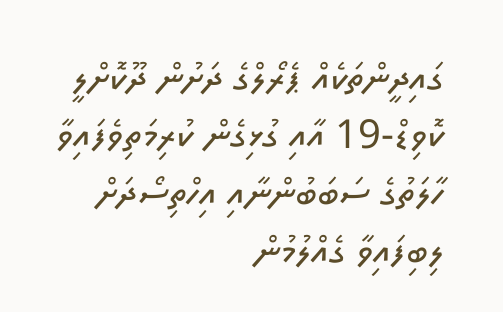ގައިދީންތަކެއް ޕެރޯލްގެ ދަށުން ދޫކޮށްލީ ކޮވިޑް-19 އާއި ގުޅިގެން ކުރިމަތިވެފައިވާ ހާލަތުގެ ސަބަބުންނާއި އިހްތިސޯދަށް ލިބިފައިވާ ގެއްލުމުން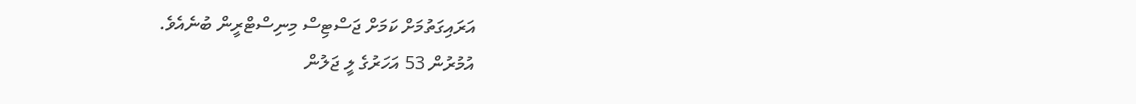އަރައިގަތުމަށް ކަމަށް ޖަސްޓިސް މިނިސްޓްރީން ބުނެއެވެ.
އުމުރުން 53 އަހަރުގެ ލީ ޖަލުން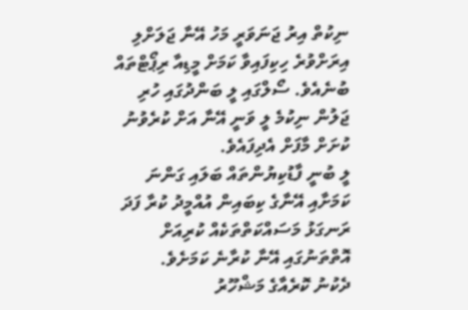ނިކުތް އިރު ޖަނަވަރީ މަހު އޭނާ ޖަލަށްލި އިރަށްވުރެ ހިކިފައިވާ ކަމަށް މީޑިއާ ރިޕޯޓްތައް ބުނެއެވެ. ސޯލްގައި ލީ ބަންދުގައި ހުރި ޖަލުން ނިކުމެ ލީ ވަނީ އޭނާ އަށް ކުރެވުނު ކުށަށް މާފަށް އެދިފައެވެ.
ލީ ބުނީ ފާޑުކިޔުންތައް ބަލައި ގަންނަ ކަމަށާއި އޭނާގެ ކިބައިން އުއްމީދު ކުރާ ފަދަ ރަނގަޅު މަސައްކަތްތަކެއް ކުރިއަށް އޮތްތަނުގައި އޭނާ ކުރާނެ ކަމަށެވެ.
ދެކުނު ކޮރެއާގެ މަޝްހޫރު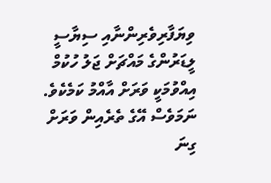ވިޔަފާރިވެރިންނާއި ސިޔާސީ ލީޑަރުންގެ މައްޗަށް ޖަލު ހުކުމް އިއްވުމަކީ ވަރަށް އާއްމު ކަމެކެވެ. ނަމަވެސް އޭގެ ތެރެއިން ވަރަށް ގިނަ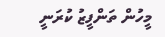މީހުން ތަންފީޒު ކުރަނީ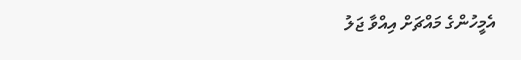އެމީހުންގެ މައްޗަށް އިއްވާ ޖަލު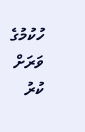ހުކުމުގެ ވަރަށް ކުރު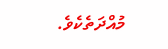މުއްދަތެކެވެ.